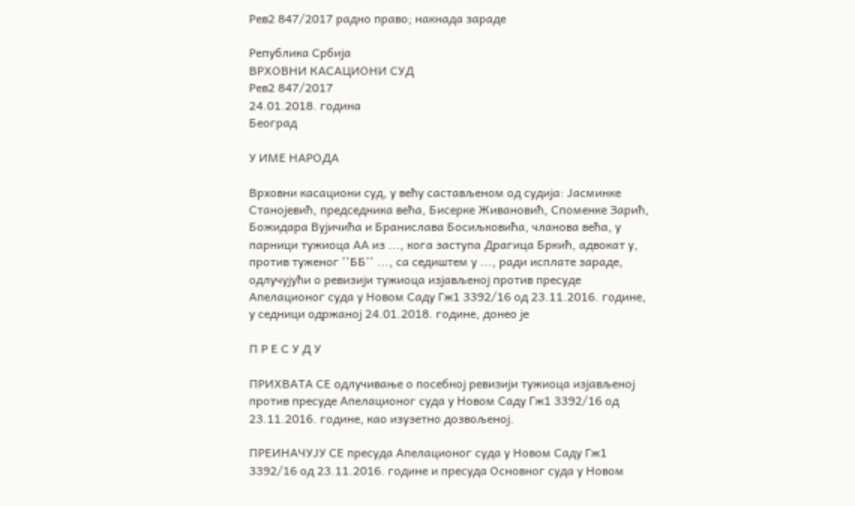Рев2 847/2017 радно право; накнада зараде

Република Србија
ВРХОВНИ КАСАЦИОНИ СУД
Рев2 847/2017
24.01.2018. година
Београд

У ИМЕ НАРОДА

Врховни касациони суд, у већу састављеном од судија: Јасминке Станојевић, председника већа, Бисерке Живановић, Споменке Зарић, Божидара Вујичића и Бранислава Босиљковића, чланова већа, у парници тужиоца АA из ..., кога заступа Драгица Бркић, адвокат у, против туженог ''ББ'' ..., са седиштем у ..., ради исплате зараде, одлучујући о ревизији тужиоца изјављеној против пресуде Апелационог суда у Новом Саду Гж1 3392/16 од 23.11.2016. године, у седници одржаној 24.01.2018. године, донео је

П Р Е С У Д У

ПРИХВАТА СЕ одлучивање о посебној ревизији тужиоца изјављеној против пресуде Апелационог суда у Новом Саду Гж1 3392/16 од 23.11.2016. године, као изузетно дозвољеној.

ПРЕИНАЧУЈУ СЕ пресуда Апелационог суда у Новом Саду Гж1 3392/16 од 23.11.2016. године и пресуда Основног суда у Новом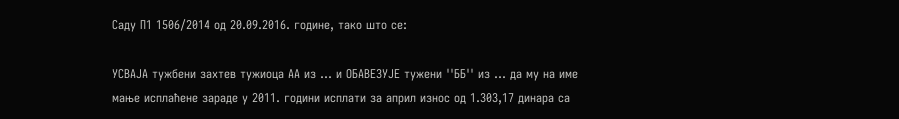Саду П1 1506/2014 од 20.09.2016. године, тако што се:

УСВАЈА тужбени захтев тужиоца АА из ... и ОБАВЕЗУЈЕ тужени ''ББ'' из ... да му на име мање исплаћене зараде у 2011. години исплати за април износ од 1.303,17 динара са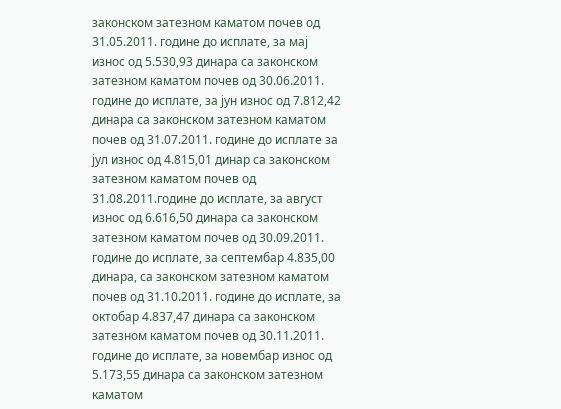законском затезном каматом почев од 31.05.2011. године до исплате, за мај износ од 5.530,93 динара са законском затезном каматом почев од 30.06.2011. године до исплате, за јун износ од 7.812,42 динара са законском затезном каматом почев од 31.07.2011. године до исплате за јул износ од 4.815,01 динар са законском затезном каматом почев од 31.08.2011.године до исплате, за август износ од 6.616,50 динара са законском затезном каматом почев од 30.09.2011. године до исплате, за септембар 4.835,00 динара, са законском затезном каматом почев од 31.10.2011. године до исплате, за октобар 4.837,47 динара са законском затезном каматом почев од 30.11.2011. године до исплате, за новембар износ од 5.173,55 динара са законском затезном каматом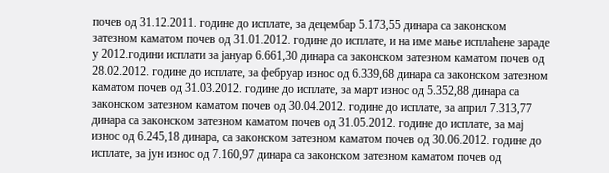почев од 31.12.2011. године до исплате, за децембар 5.173,55 динара са законском затезном каматом почев од 31.01.2012. године до исплате, и на име мање исплаћене зараде у 2012.години исплати за јануар 6.661,30 динара са законском затезном каматом почев од 28.02.2012. године до исплате, за фебруар износ од 6.339,68 динара са законском затезном каматом почев од 31.03.2012. године до исплате, за март износ од 5.352,88 динара са законском затезном каматом почев од 30.04.2012. године до исплате, за април 7.313,77 динара са законском затезном каматом почев од 31.05.2012. године до исплате, за мај износ од 6.245,18 динара, са законском затезном каматом почев од 30.06.2012. године до исплате, за јун износ од 7.160,97 динара са законском затезном каматом почев од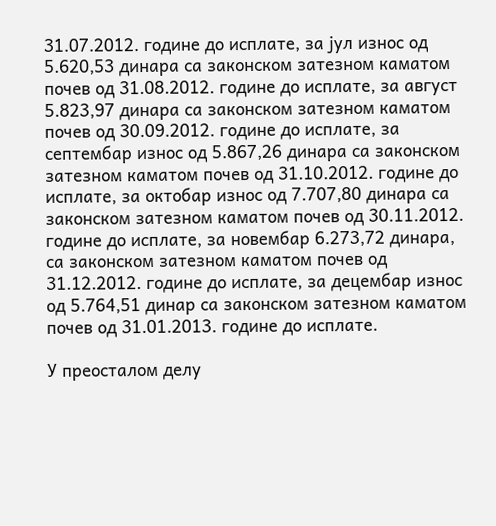31.07.2012. године до исплате, за јул износ од 5.620,53 динара са законском затезном каматом почев од 31.08.2012. године до исплате, за август 5.823,97 динара са законском затезном каматом почев од 30.09.2012. године до исплате, за септембар износ од 5.867,26 динара са законском затезном каматом почев од 31.10.2012. године до исплате, за октобар износ од 7.707,80 динара са законском затезном каматом почев од 30.11.2012. године до исплате, за новембар 6.273,72 динара, са законском затезном каматом почев од 31.12.2012. године до исплате, за децембар износ од 5.764,51 динар са законском затезном каматом почев од 31.01.2013. године до исплате.

У преосталом делу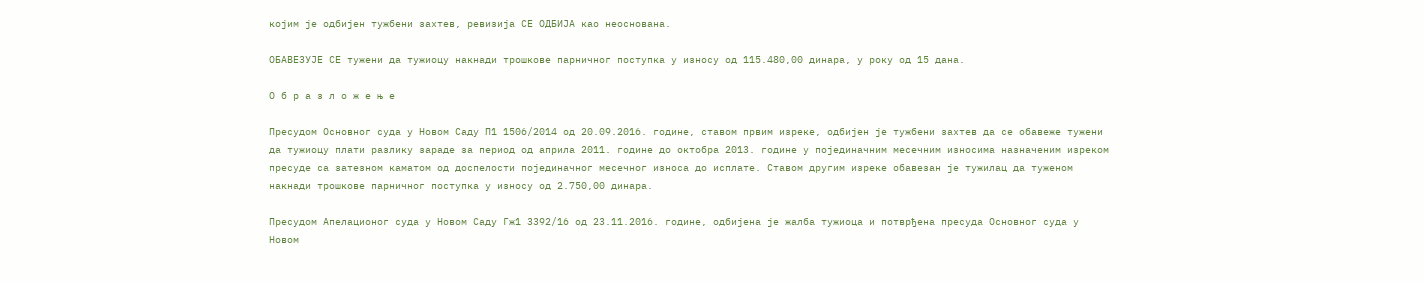којим је одбијен тужбени захтев, ревизија СЕ ОДБИЈА као неоснована.

ОБАВЕЗУЈЕ СЕ тужени да тужиоцу накнади трошкове парничног поступка у износу од 115.480,00 динара, у року од 15 дана.

О б р а з л о ж е њ е

Пресудом Основног суда у Новом Саду П1 1506/2014 од 20.09.2016. године, ставом првим изреке, одбијен је тужбени захтев да се обавеже тужени да тужиоцу плати разлику зараде за период од априла 2011. године до октобра 2013. године у појединачним месечним износима назначеним изреком пресуде са затезном каматом од доспелости појединачног месечног износа до исплате. Ставом другим изреке обавезан је тужилац да туженом накнади трошкове парничног поступка у износу од 2.750,00 динара.

Пресудом Апелационог суда у Новом Саду Гж1 3392/16 од 23.11.2016. године, одбијена је жалба тужиоца и потврђена пресуда Основног суда у Новом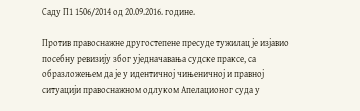Саду П1 1506/2014 од 20.09.2016. године.

Против правоснажне другостепене пресуде тужилац је изјавио посебну ревизију због уједначавања судске праксе, са образложењем да је у идентичној чињеничној и правној ситуацији правоснажном одлуком Апелационог суда у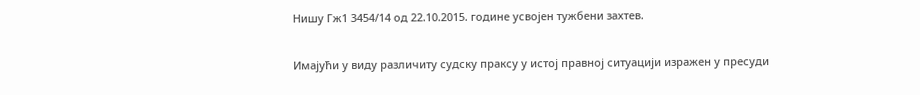Нишу Гж1 3454/14 од 22.10.2015. године усвојен тужбени захтев.

Имајући у виду различиту судску праксу у истој правној ситуацији изражен у пресуди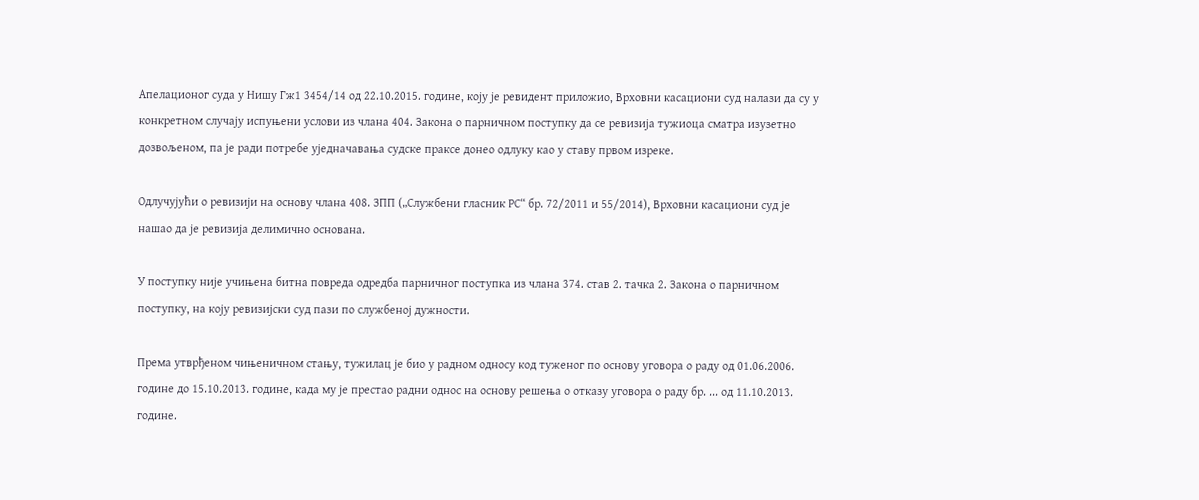Апелационог суда у Нишу Гж1 3454/14 од 22.10.2015. године, коју је ревидент приложио, Врховни касациони суд налази да су у конкретном случају испуњени услови из члана 404. Закона о парничном поступку да се ревизија тужиоца сматра изузетно дозвољеном, па је ради потребе уједначавања судске праксе донео одлуку као у ставу првом изреке.

Одлучујући о ревизији на основу члана 408. ЗПП („Службени гласник РС“ бр. 72/2011 и 55/2014), Врховни касациони суд је нашао да је ревизија делимично основана.

У поступку није учињена битна повреда одредба парничног поступка из члана 374. став 2. тачка 2. Закона о парничном поступку, на коју ревизијски суд пази по службеној дужности.

Према утврђеном чињеничном стању, тужилац је био у радном односу код туженог по основу уговора о раду од 01.06.2006. године до 15.10.2013. године, када му је престао радни однос на основу решења о отказу уговора о раду бр. ... од 11.10.2013. године.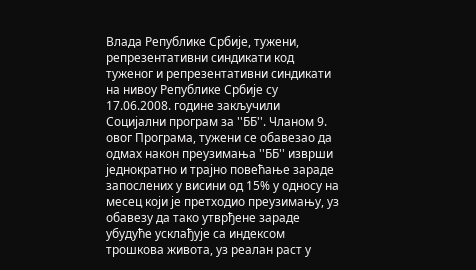Влада Републике Србије, тужени, репрезентативни синдикати код туженог и репрезентативни синдикати на нивоу Републике Србије су 17.06.2008. године закључили Социјални програм за ''ББ''. Чланом 9. овог Програма, тужени се обавезао да одмах након преузимања ''ББ'' изврши једнократно и трајно повећање зараде запослених у висини од 15% у односу на месец који је претходио преузимању, уз обавезу да тако утврђене зараде убудуће усклађује са индексом трошкова живота, уз реалан раст у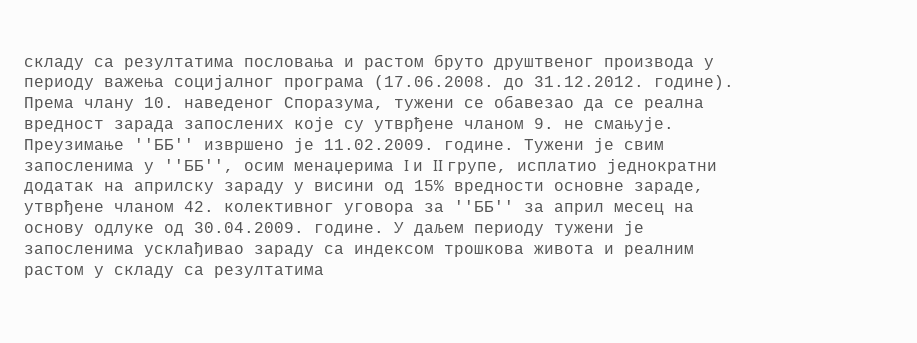складу са резултатима пословања и растом бруто друштвеног производа у периоду важења социјалног програма (17.06.2008. до 31.12.2012. године). Према члану 10. наведеног Споразума, тужени се обавезао да се реална вредност зарада запослених које су утврђене чланом 9. не смањује. Преузимање ''ББ'' извршено је 11.02.2009. године. Тужени је свим запосленима у ''ББ'', осим менаџерима I и II групе, исплатио једнократни додатак на априлску зараду у висини од 15% вредности основне зараде, утврђене чланом 42. колективног уговора за ''ББ'' за април месец на основу одлуке од 30.04.2009. године. У даљем периоду тужени је запосленима усклађивао зараду са индексом трошкова живота и реалним растом у складу са резултатима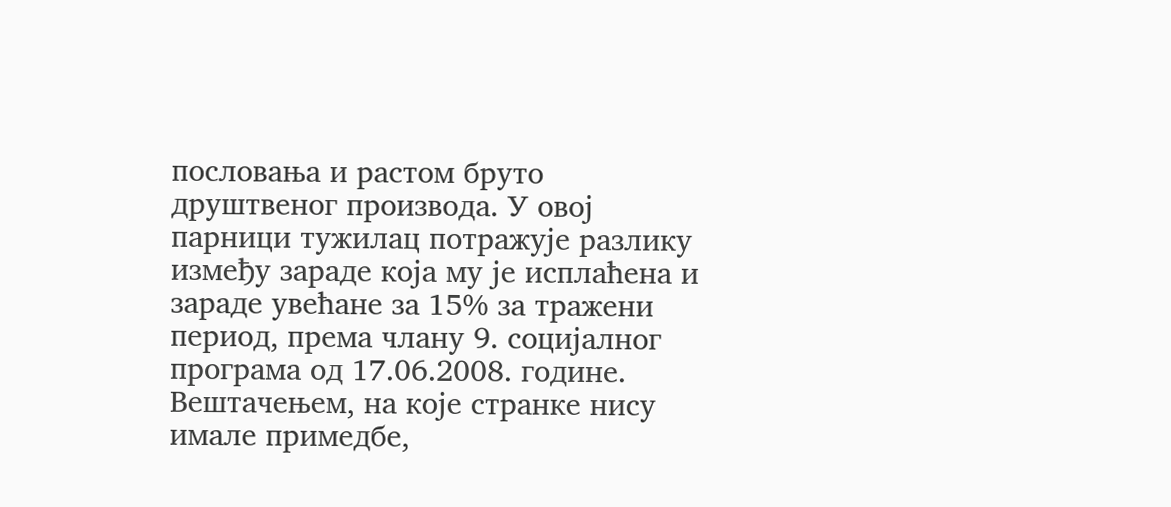пословања и растом бруто друштвеног производа. У овој парници тужилац потражује разлику између зараде која му је исплаћена и зараде увећане за 15% за тражени период, према члану 9. социјалног програма од 17.06.2008. године. Вештачењем, на које странке нису имале примедбе,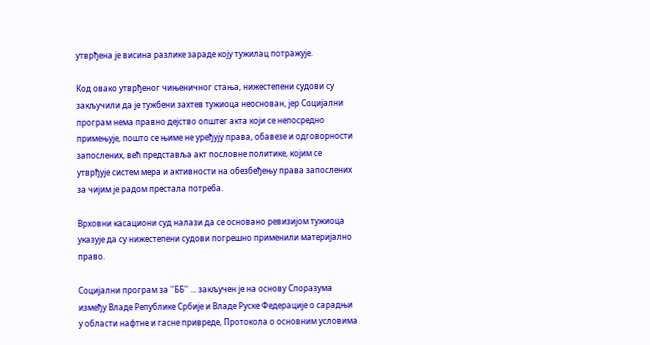утврђена је висина разлике зараде коју тужилац потражује.

Код овако утврђеног чињеничног стања, нижестепени судови су закључили да је тужбени захтев тужиоца неоснован, јер Социјални програм нема правно дејство општег акта који се непосредно примењује, пошто се њиме не уређују права, обавезе и одговорности запослених, већ представља акт пословне политике, којим се утврђује систем мера и активности на обезбеђењу права запослених за чијим је радом престала потреба.

Врховни касациони суд налази да се основано ревизијом тужиоца указује да су нижестепени судови погрешно применили материјално право.

Социјални програм за ''ББ'' ... закључен је на основу Споразума између Владе Републике Србије и Владе Руске Федерације о сарадњи у области нафтне и гасне привреде, Протокола о основним условима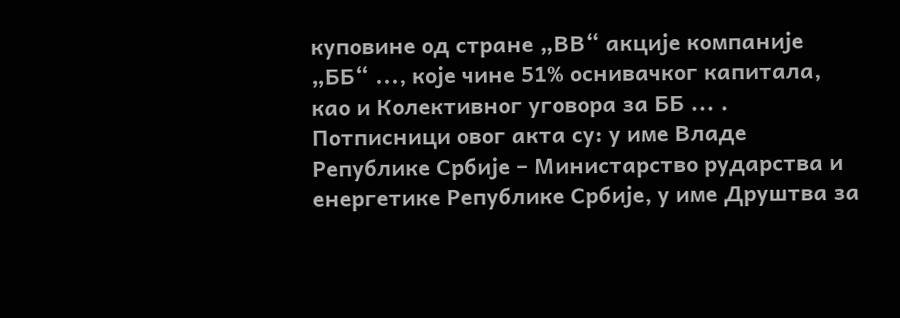куповине од стране „ВВ“ акције компаније „ББ“ ..., које чине 51% оснивачког капитала, као и Колективног уговора за ББ ... . Потписници овог акта су: у име Владе Републике Србије – Министарство рударства и енергетике Републике Србије, у име Друштва за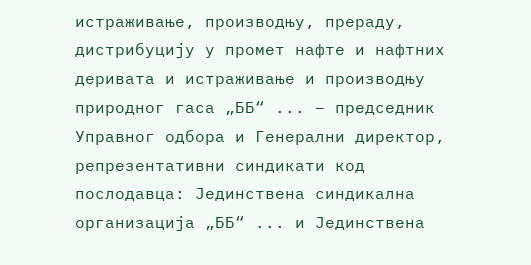истраживање, производњу, прераду, дистрибуцију у промет нафте и нафтних деривата и истраживање и производњу природног гаса „ББ“ ... – председник Управног одбора и Генерални директор, репрезентативни синдикати код послодавца: Јединствена синдикална организација „ББ“ ... и Јединствена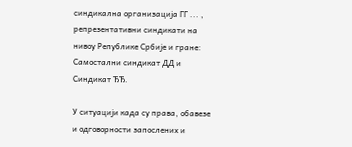синдикална организација ГГ ... , репрезентативни синдикати на нивоу Републике Србије и гране: Самостални синдикат ДД и Синдикат ЂЂ.

У ситуацији када су права, обавезе и одговорности запослених и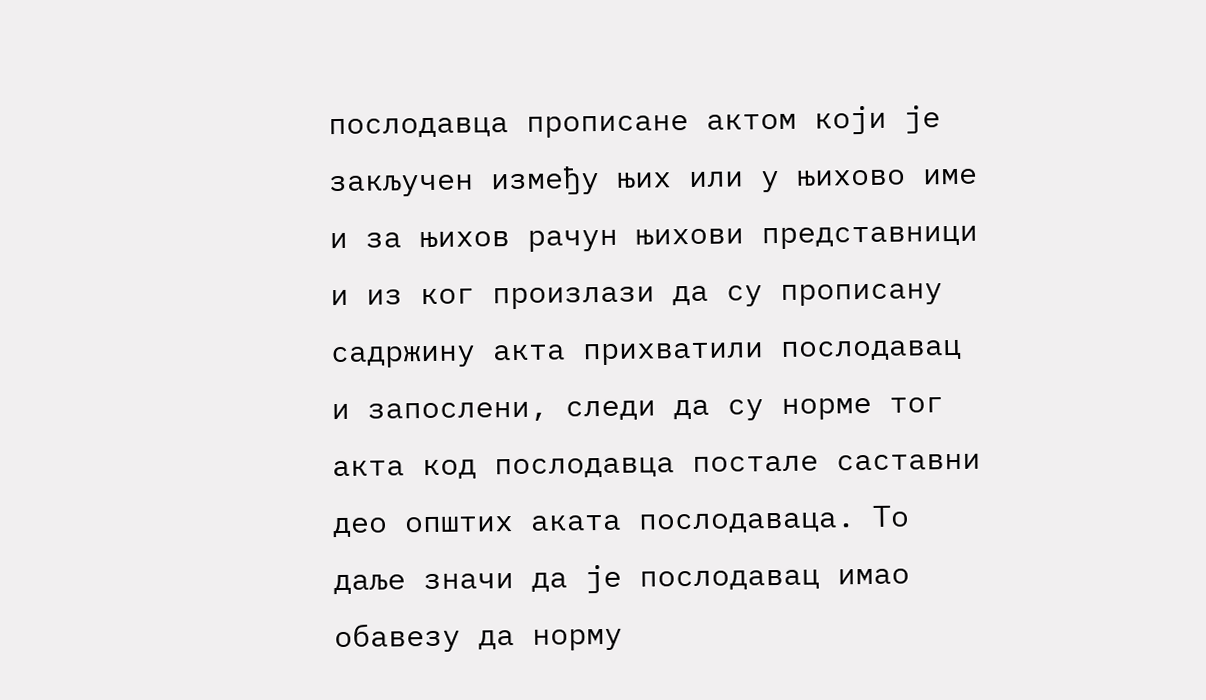послодавца прописане актом који је закључен између њих или у њихово име и за њихов рачун њихови представници и из ког произлази да су прописану садржину акта прихватили послодавац и запослени, следи да су норме тог акта код послодавца постале саставни део општих аката послодаваца. То даље значи да је послодавац имао обавезу да норму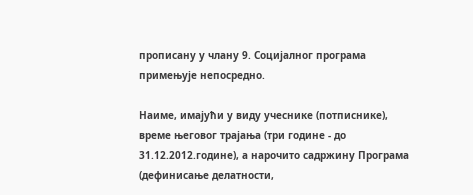прописану у члану 9. Социјалног програма примењује непосредно.

Наиме, имајући у виду учеснике (потписнике), време његовог трајања (три године - до 31.12.2012.године), а нарочито садржину Програма (дефинисање делатности,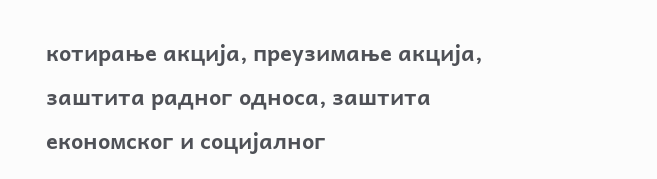котирање акција, преузимање акција, заштита радног односа, заштита економског и социјалног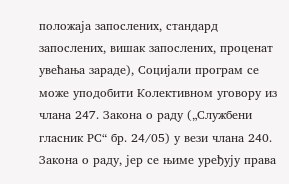положаја запослених, стандард запослених, вишак запослених, проценат увећања зараде), Социјали програм се може уподобити Колективном уговору из члана 247. Закона о раду („Службени гласник РС“ бр. 24/05) у вези члана 240. Закона о раду, јер се њиме уређују права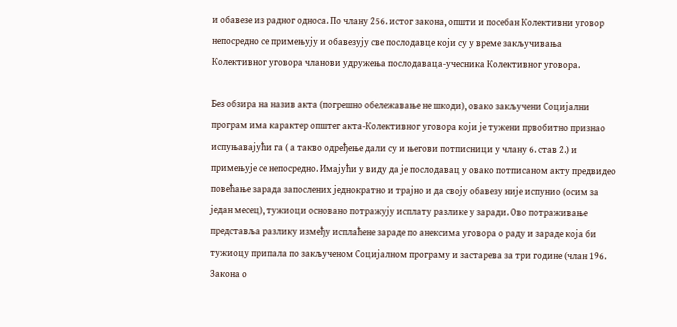и обавезе из радног односа. По члану 256. истог закона, општи и посебан Колективни уговор непосредно се примењују и обавезују све послодавце који су у време закључивања Колективног уговора чланови удружења послодаваца-учесника Колективног уговора.

Без обзира на назив акта (погрешно обележавање не шкоди), овако закључени Социјални програм има карактер општег акта-Колективног уговора који је тужени првобитно признао испуњавајући га ( а такво одређење дали су и његови потписници у члану 6. став 2.) и примењује се непосредно. Имајући у виду да је послодавац у овако потписаном акту предвидео повећање зарада запослених једнократно и трајно и да своју обавезу није испунио (осим за један месец), тужиоци основано потражују исплату разлике у заради. Ово потраживање представља разлику између исплаћене зараде по анексима уговора о раду и зараде која би тужиоцу припала по закљученом Социјалном програму и застарева за три године (члан 196. Закона о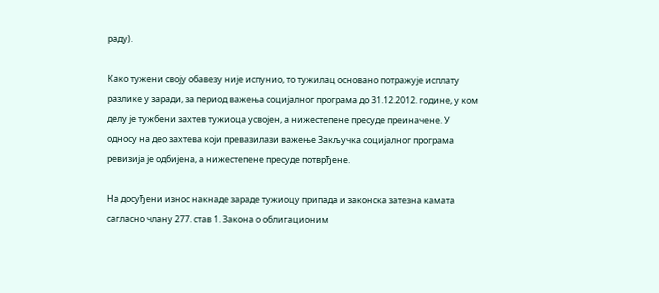раду).

Како тужени своју обавезу није испунио, то тужилац основано потражује исплату разлике у заради, за период важења социјалног програма до 31.12.2012. године, у ком делу је тужбени захтев тужиоца усвојен, а нижестепене пресуде преиначене. У односу на део захтева који превазилази важење Закључка социјалног програма ревизија је одбијена, а нижестепене пресуде потврђене.

На досуђени износ накнаде зараде тужиоцу припада и законска затезна камата сагласно члану 277. став 1. Закона о облигационим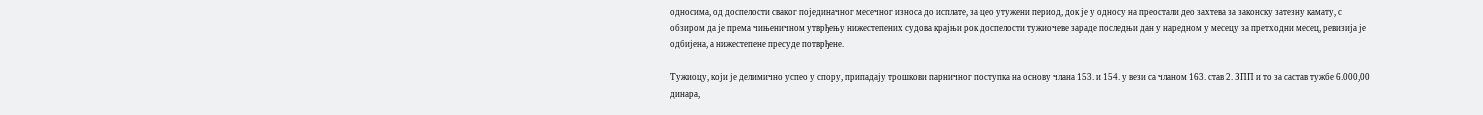односима, од доспелости сваког појединачног месечног износа до исплате, за цео утужени период, док је у односу на преостали део захтева за законску затезну камату, с обзиром да је према чињеничном утврђењу нижестепених судова крајњи рок доспелости тужиочеве зараде последњи дан у наредном у месецу за претходни месец, ревизија је одбијена, а нижестепене пресуде потврђене.

Тужиоцу, који је делимично успео у спору, припадају трошкови парничног поступка на основу члана 153. и 154. у вези са чланом 163. став 2. ЗПП и то за састав тужбе 6.000,00 динара,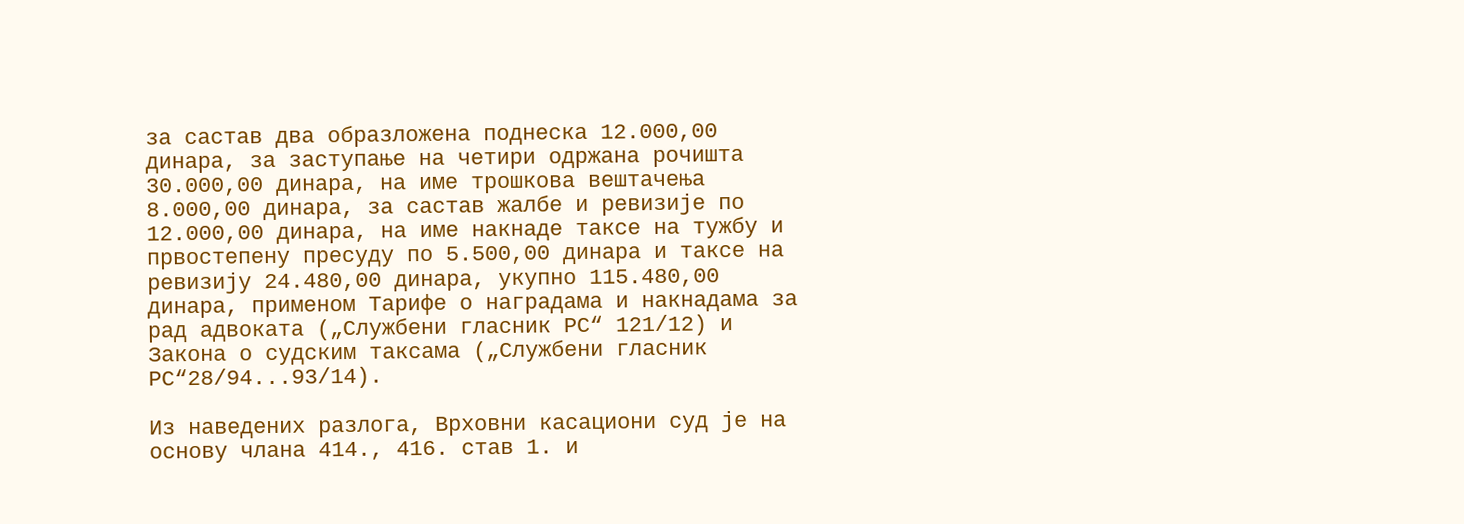за састав два образложена поднеска 12.000,00 динара, за заступање на четири одржана рочишта 30.000,00 динара, на име трошкова вештачења 8.000,00 динара, за састав жалбе и ревизије по 12.000,00 динара, на име накнаде таксе на тужбу и првостепену пресуду по 5.500,00 динара и таксе на ревизију 24.480,00 динара, укупно 115.480,00 динара, применом Тарифе о наградама и накнадама за рад адвоката („Службени гласник РС“ 121/12) и Закона о судским таксама („Службени гласник РС“28/94...93/14).

Из наведених разлога, Врховни касациони суд је на основу члана 414., 416. став 1. и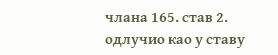члана 165. став 2. одлучио као у ставу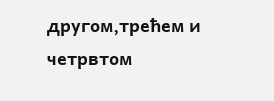другом,трећем и четрвтом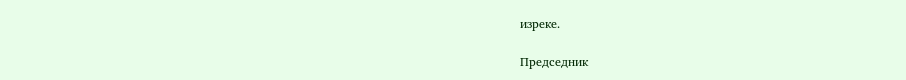изреке.

Председник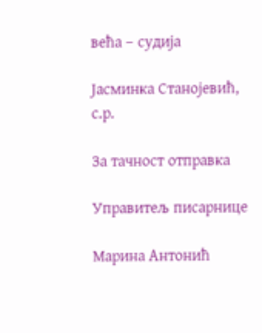већа – судија

Јасминка Станојевић, с.р.

За тачност отправка

Управитељ писарнице

Марина Антонић